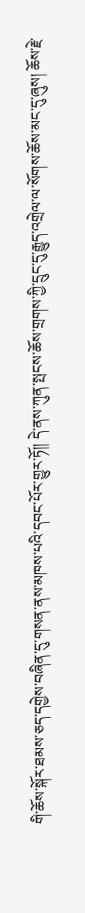གི་ཆོས་སྐོར་ཐམས་ཅད་དགྱེས་བཞིན་དུ་གསན་ནས་མཁས་པའི་དབང་པོར་གྱུར་ཏོ།། དེ་ནས་ཀུན་སྤངས་ཆོས་གྲགས་ཀྱི་དྲུང་དུ་རྒྱུད་འགྲེལ་ལ་སོགས་ཆོས་མང་དུ་ཞུས། ཆོས་རྗེ་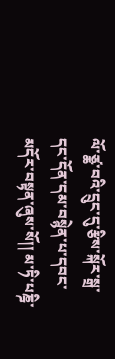ལོ་ཙྪ་བའི་དྲུང་དུ་རྩིས་སྐོར་སྒྲ་དང་དོན་དམ་བསྙེན་པ་དབང་མདོར་བསྟན་ཞུས་སོ།། མ་ཏི་པཎྜི་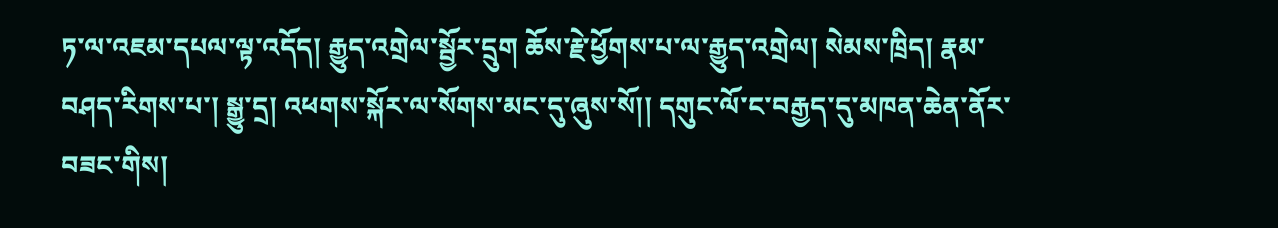ཏ་ལ་འཇམ་དཔལ་ལྟ་འདོད། རྒྱུད་འགྲེལ་སྦྱོར་དྲུག ཆོས་རྗེ་ཕྱོགས་པ་ལ་རྒྱུད་འགྲེལ། སེམས་ཁྲིད། རྣམ་བཤད་རིགས་པ་། སྒྱུ་དྲ། འཕགས་སྐོར་ལ་སོགས་མང་དུ་ཞུས་སོ།། དགུང་ལོ་ང་བརྒྱད་དུ་མཁན་ཆེན་ནོར་བཟང་གིས།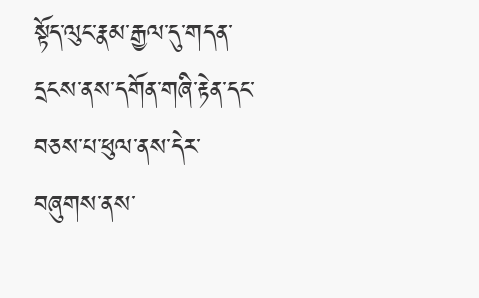སྟོད་ལུང་རྣམ་རྒྱལ་དུ་གདན་དྲངས་ནས་དགོན་གཞི་རྟེན་དང་བཅས་པ་ཕུལ་ནས་དེར་བཞུགས་ནས་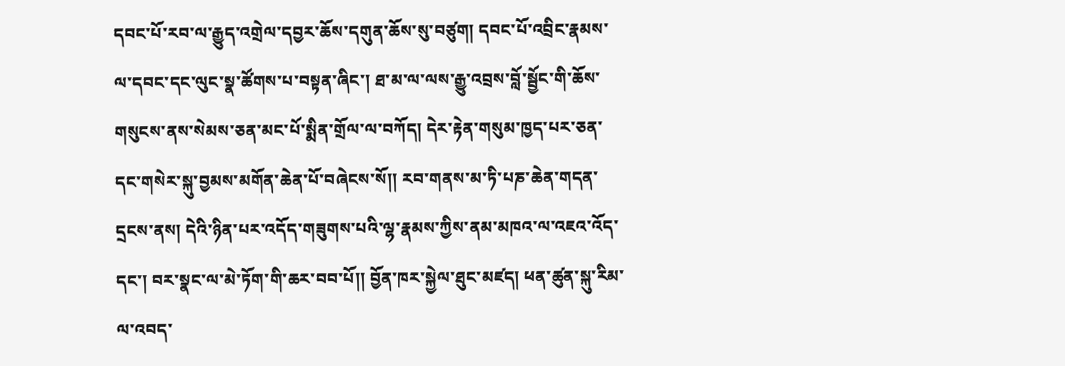དབང་པོ་རབ་ལ་རྒྱུད་འགྲེལ་དབྱར་ཆོས་དགུན་ཆོས་སུ་བཙུག། དབང་པོ་འབྲིང་རྣམས་ལ་དབང་དང་ལུང་སྣ་ཚོགས་པ་བསྟན་ཞིང་། ཐ་མ་ལ་ལས་རྒྱུ་འབྲས་བློ་སྦྱོང་གི་ཆོས་གསུངས་ནས་སེམས་ཅན་མང་པོ་སྨིན་གྲོལ་ལ་བཀོད། དེར་རྟེན་གསུམ་ཁྱད་པར་ཅན་དང་གསེར་སྐུ་བྱམས་མགོན་ཆེན་པོ་བཞེངས་སོ།། རབ་གནས་མ་ཏི་པཎ་ཆེན་གདན་དྲངས་ནས། དེའི་ཉིན་པར་འདོད་གཟུགས་པའི་ལྷ་རྣམས་ཀྱིས་ནམ་མཁའ་ལ་འཇའ་འོད་དང་། བར་སྣང་ལ་མེ་ཏོག་གི་ཆར་བབ་པོ།། བྱོན་ཁར་སྐྱེལ་ཐུང་མཛད། ཕན་ཚུན་སྐུ་རིམ་ལ་འབད་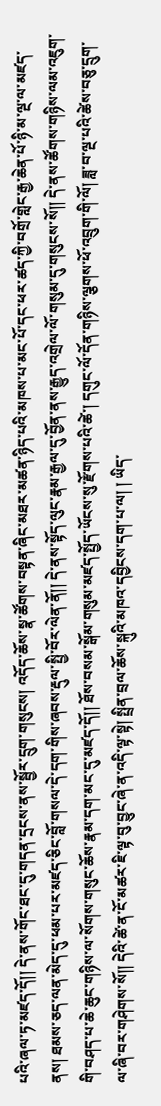པའི་ཞལ་ཏ་མཛད་དོ།། དེ་ནས་གོང་ཐང་དུ་གདན་དྲངས་ནས་སྦྱོར་དྲུག་གསུངས། འདོད་ཆོས་སྣ་ཚོགས་བསྟན་ཞིང་མཐར་མཚན་ཉིད་པའི་མཁས་པ་མང་པོ་དང་ཕར་ཚད་ཀྱི་བགྲོ་གླེང་རྒྱ་ཆེན་པོ་ཉི་མ་ལྔ་ལ་མཛད་ནས། ཐམས་ཅད་ལན་མེད་དུ་ཕམ་པར་མཛད་ཅིང་བློ་གསལ་དེ་དག་གིས་ཞབས་རྡུལ་སྤྱི་བོར་ལེན་ནོ།། དེ་ནས་སྟོད་ལུང་རྣམ་རྒྱལ་དུ་བྱོན་ནས་རྒྱུད་འགྲེལ་ལོ་གསུམ་དུ་གསུངས་སོ།། དེ་ནས་ཚོགས་གཉིས་ལམ་འཇུག་གི་བཤད་པ་ཆེ་ཆུང་གཉིས་ལ་སོགས་གསུང་ཆོས་རྣམ་དག་མང་དུ་མཛད་དོ།། ཐོས་བསམ་སྒོམ་གསུམ་མཛད་སྤྱོད་ཡོངས་སུ་རྫོགས་པའི་ཚེ་། དགུང་ལོ་དོན་གཉིས་ལྕགས་ཕོ་འབྲུག་གི་ལོ། ཟླ་བ་ལྔ་པའི་ཚེས་བཅུ་དྲུག་ལ་ཞི་བར་གཤེགས་སོ།། དེའི་ཚེ་ན་ངོ་མཚར་ཇི་ལྟ་བུ་བྱུང་ཞེ་ན་འདི་ལྟ་སྟེ། སྤྲིན་བྲལ་ཆོས་སྐུའི་མཁའ་དབྱིངས་དག་པ་ལ། ། ཡིད་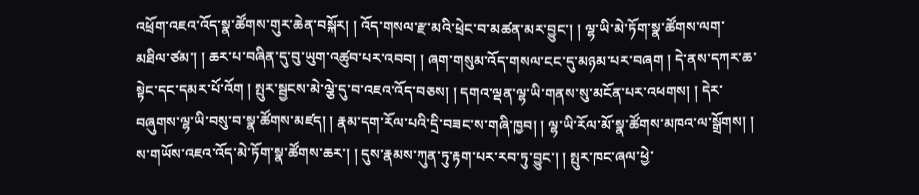འཕྲོག་འཇའ་འོད་སྣ་ཚོགས་གུར་ཆེན་བསྐོར། ། འོད་གསལ་རྫ་མའི་ཕྲེང་བ་མཚན་མར་བྱུང་། ། ལྷ་ཡི་མེ་ཏོག་སྣ་ཚོགས་ལག་མཐིལ་ཙམ་། ། ཆར་པ་བཞིན་དུ་བུ་ཡུག་འཚུབ་པར་འབབ། ། ཞག་གསུམ་འོད་གསལ་ངང་དུ་མཉམ་པར་བཞག ། དེ་ནས་དཀར་ཆ་སྟེང་དང་དམར་པོ་འོག ། སྤུར་སྦྱངས་མེ་ལྕེ་དུ་བ་འཇའ་འོད་བཅས། ། དགའ་ལྡན་ལྷ་ཡི་གནས་སུ་མངོན་པར་འཕགས། ། དེར་བཞུགས་ལྷ་ཡི་བསུ་བ་སྣ་ཚོགས་མཛད། ། རྣམ་དག་རོལ་པའི་དྲི་བཟང་ས་གཞི་ཁྱབ། ། ལྷ་ཡི་རོལ་མོ་སྣ་ཚོགས་མཁའ་ལ་སྒྲོགས། ། ས་གཡོས་འཇའ་འོད་མེ་ཏོག་སྣ་ཚོགས་ཆར་། ། དུས་རྣམས་ཀུན་ཏུ་རྟག་པར་རབ་ཏུ་བྱུང་། ། སྤུར་ཁང་ཞལ་ཕྱེ་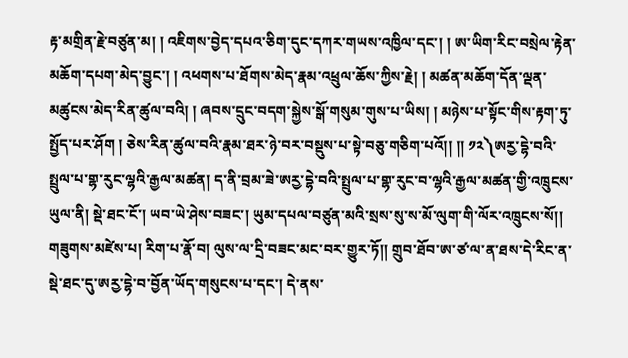རྟ་མགྲིན་རྗེ་བཙུན་མ། ། འཇིགས་བྱེད་དཔའ་ཅིག་དུང་དཀར་གཡས་འཁྱིལ་དང་། ། ཨ་ཡིག་རིང་བསྲེལ་རྟེན་མཆོག་དཔག་མེད་བྱུང་། ། འཕགས་པ་ཐོགས་མེད་རྣམ་འཕྲུལ་ཆོས་ཀྱིས་རྗེ། ། མཚན་མཆོག་དོན་ལྡན་མཚུངས་མེད་རིན་ཚུལ་བའི། ། ཞབས་དྲུང་བདག་སྐྱེས་སྒོ་གསུམ་གུས་པ་ཡིས། ། མཉེས་པ་སྟོང་གིས་རྟག་ཏུ་སྤྱོད་པར་ཤོག ། ཅེས་རིན་ཚུལ་བའི་རྣམ་ཐར་ཉེ་བར་བསྡུས་པ་སྟེ་བཅུ་གཅིག་པའོ།། ༎ ༡༢༽ཨརྱ་དྷེ་བའི་སྤྲུལ་པ་གྷ་རུང་ལྷའི་རྒྱལ་མཚན། ད་ནི་བྲམ་ཟེ་ཨརྱ་དྷེ་བའི་སྤྲུལ་པ་གྷ་རུང་བ་ལྷའི་རྒྱལ་མཚན་གྱི་འཁྲུངས་ཡུལ་ནི། སྡེ་ཐང་ངོ་། ཡབ་ཡེ་ཤེས་བཟང་། ཡུམ་དཔལ་བཙུན་མའི་སྲས་སུ་ས་མོ་ལུག་གི་ལོར་འཁྲུངས་སོ།། གཟུགས་མཛེས་པ། རིག་པ་རྣོ་བ། ལུས་ལ་དྲི་བཟང་མང་བར་གྱུར་ཏོ།། གྲུབ་ཐོབ་ཨ་ཙ་ལ་ན་ཐས་དེ་རིང་ན་སྡེ་ཐང་དུ་ཨརྱ་དྷེ་བ་བྱོན་ཡོད་གསུངས་པ་དང་། དེ་ནས་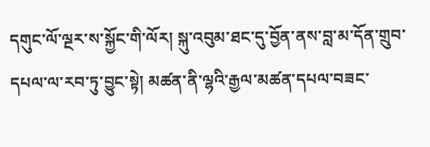དགུང་ལོ་ལྔར་ས་སྐྱོང་གི་ལོར། སྐུ་འབུམ་ཐང་དུ་བྱོན་ནས་བླ་མ་དོན་གྲུབ་དཔལ་ལ་རབ་ཏུ་བྱུང་སྟེ། མཚན་ནི་ལྷའི་རྒྱལ་མཚན་དཔལ་བཟང་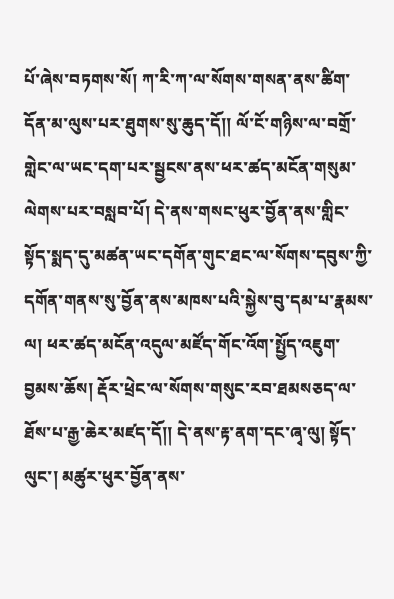པོ་ཞེས་བཏགས་སོ། ཀ་རི་ཀ་ལ་སོགས་གསན་ནས་ཚིག་དོན་མ་ལུས་པར་ཐུགས་སུ་ཆུད་དོ།། ལོ་ངོ་གཉིས་ལ་བགྲོ་གླེང་ལ་ཡང་དག་པར་སྦྱངས་ནས་ཕར་ཚད་མངོན་གསུམ་ལེགས་པར་བསླབ་པོ། དེ་ནས་གསང་ཕུར་བྱོན་ནས་གླིང་སྟོད་སྨད་དུ་མཚན་ཡང་དགོན་གུང་ཐང་ལ་སོགས་དབུས་ཀྱི་དགོན་གནས་སུ་བྱོན་ནས་མཁས་པའི་སྐྱེས་བུ་དམ་པ་རྣམས་ལ། ཕར་ཚད་མངོན་འདུལ་མཛོད་གོང་འོག་སྤྱོད་འཇུག་བྱམས་ཆོས། རྡོར་ཕྲེང་ལ་སོགས་གསུང་རབ་ཐམསཅད་ལ་ཐོས་པ་རྒྱ་ཆེར་མཛད་དོ།། དེ་ནས་རྟ་ནག་དང་ཞྭ་ལུ། སྟོད་ལུང་། མཚུར་ཕུར་བྱོན་ནས་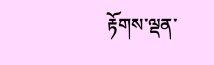རྟོགས་ལྡན་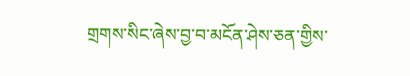གྲགས་སིང་ཞེས་བྱ་བ་མངོན་ཤེས་ཅན་གྱིས་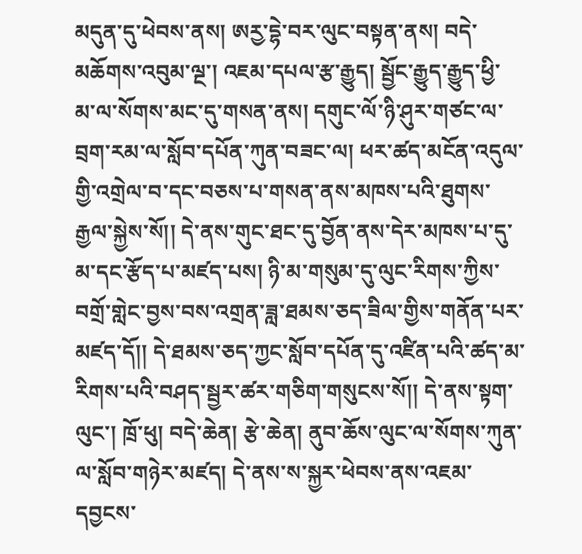མདུན་དུ་ཕེབས་ནས། ཨརྱ་དྷེ་བར་ལུང་བསྟན་ནས། བདེ་མཆོགས་འབུམ་ལྔ་། འཇམ་དཔལ་རྩ་རྒྱུད། སྦྱོང་རྒྱུད་རྒྱུད་ཕྱི་མ་ལ་སོགས་མང་དུ་གསན་ནས། དགུང་ལོ་ཉི་ཤུར་གཙང་ལ་བྲག་རམ་ལ་སློབ་དཔོན་ཀུན་བཟང་ལ། ཕར་ཚད་མངོན་འདུལ་གྱི་འགྲེལ་བ་དང་བཅས་པ་གསན་ནས་མཁས་པའི་ཐུགས་རྒྱལ་སྐྱེས་སོ།། དེ་ནས་གུང་ཐང་དུ་བྱོན་ནས་དེར་མཁས་པ་དུ་མ་དང་རྩོད་པ་མཛད་པས། ཉི་མ་གསུམ་དུ་ལུང་རིགས་ཀྱིས་བགྲོ་གླེང་བྱས་བས་འགྲན་ཟླ་ཐམས་ཅད་ཟིལ་གྱིས་གནོན་པར་མཛད་དོ།། དེ་ཐམས་ཅད་ཀྱང་སློབ་དཔོན་དུ་འཛིན་པའི་ཚད་མ་རིགས་པའི་བཤད་སྦྱར་ཚར་གཅིག་གསུངས་སོ།། དེ་ནས་སྟག་ལུང་། ཁྲོ་ཕུ། བདེ་ཆེན། རྩེ་ཆེན། ནུབ་ཆོས་ལུང་ལ་སོགས་ཀུན་ལ་སློབ་གཉེར་མཛད། དེ་ནས་ས་སྐྱར་ཕེབས་ནས་འཇམ་དབྱངས་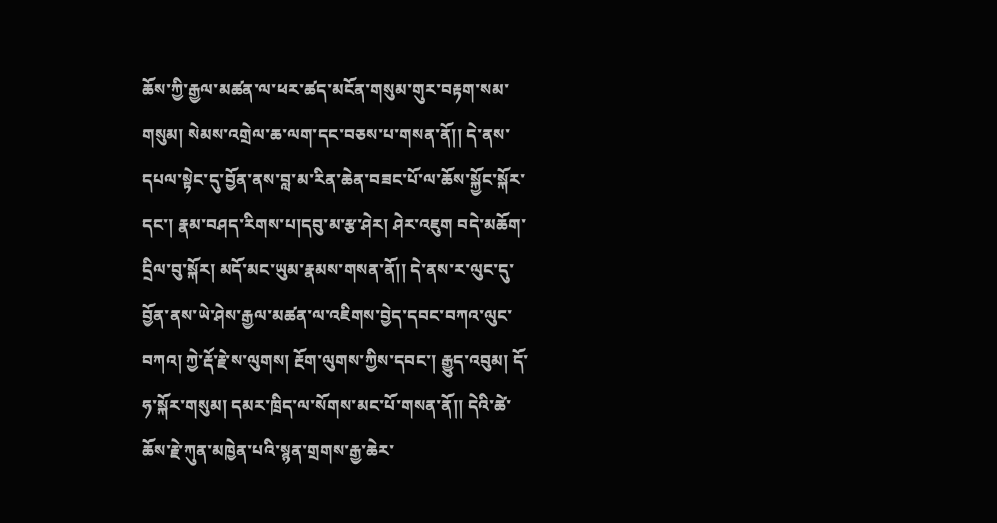ཆོས་ཀྱི་རྒྱལ་མཚན་ལ་ཕར་ཚད་མངོན་གསུམ་གུར་བརྟག་སམ་གསུམ། སེམས་འགྲེལ་ཆ་ལག་དང་བཅས་པ་གསན་ནོ།། དེ་ནས་དཔལ་སྟེང་དུ་བྱོན་ནས་བླ་མ་རིན་ཆེན་བཟང་པོ་ལ་ཆོས་སྐྱོང་སྐོར་དང་། རྣམ་བཤད་རིགས་པ།དབུ་མ་རྩ་ཤེར། ཤེར་འཇུག བདེ་མཆོག་དྲིལ་བུ་སྐོར། མདོ་མང་ཡུམ་རྣམས་གསན་ནོ།། དེ་ནས་ར་ལུང་དུ་བྱོན་ནས་ཡེ་ཤེས་རྒྱལ་མཚན་ལ་འཇིགས་བྱེད་དབང་བཀའ་ལུང་བཀའ། ཀྱེ་རྡོ་རྗེ་ས་ལུགས། རྔོག་ལུགས་ཀྱིས་དབང་། རྒྱུད་འབུམ། དོ་ཧ་སྐོར་གསུམ། དམར་ཁྲིད་ལ་སོགས་མང་པོ་གསན་ནོ།། དེའི་ཚེ་ཆོས་རྗེ་ཀུན་མཁྱེན་པའི་སྙན་གྲགས་རྒྱ་ཆེར་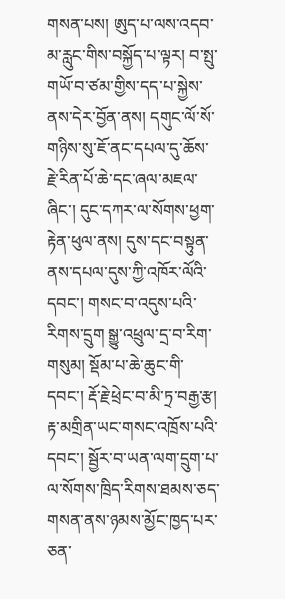གསན་པས། ཨུད་པ་ལས་འདབ་མ་རླུང་གིས་བསྐྱོད་པ་ལྟར། བ་སྤུ་གཡོ་བ་ཙམ་གྱིས་དད་པ་སྐྱེས་ནས་དེར་བྱོན་ནས། དགུང་ལོ་སོ་གཉིས་སུ་ཇོ་ནང་དཔལ་དུ་ཆོས་རྗེ་རིན་པོ་ཆེ་དང་ཞལ་མཇལ་ཞིང་། དུང་དཀར་ལ་སོགས་ཕྱག་རྟེན་ཕུལ་ནས། དུས་དང་བསྟུན་ནས་དཔལ་དུས་ཀྱི་འཁོར་ལོའི་དབང་། གསང་བ་འདུས་པའི་རིགས་དྲུག སྒྱུ་འཕྲུལ་དྲ་བ་རིག་གསུམ། སྡོམ་པ་ཆེ་ཆུང་གི་དབང་། རྡོ་རྗེ་ཕྲེང་བ་མི་ཏྲ་བརྒྱ་རྩ། རྟ་མགྲིན་ཡང་གསང་འཁྲོས་པའི་དབང་། སྦྱོར་བ་ཡན་ལག་དྲུག་པ་ལ་སོགས་ཁྲིད་རིགས་ཐམས་ཅད་གསན་ནས་ཉམས་མྱོང་ཁྱད་པར་ཅན་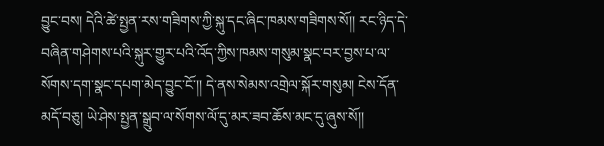བྱུང་བས། དེའི་ཚེ་སྤྱན་རས་གཟིགས་ཀྱི་སྐུ་དང་ཞིང་ཁམས་གཟིགས་སོ།། རང་ཉིད་དེ་བཞིན་གཤེགས་པའི་སྐུར་གྱུར་པའི་འོད་ཀྱིས་ཁམས་གསུམ་སྣང་བར་བྱས་པ་ལ་སོགས་དག་སྣང་དཔག་མེད་བྱུང་ངོ་།། དེ་ནས་སེམས་འགྲེལ་སྐོར་གསུམ། ངེས་དོན་མདོ་བཅུ། ཡེ་ཤེས་སྤྱན་སྒྲུབ་ལ་སོགས་ལོ་དུ་མར་ཟབ་ཆོས་མང་དུ་ཞུས་སོ།།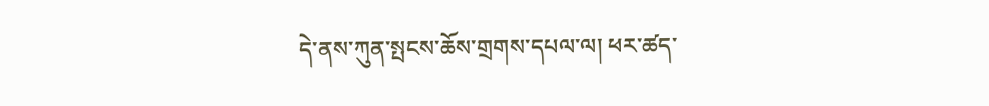དེ་ནས་ཀུན་སྤངས་ཆོས་གྲགས་དཔལ་ལ། ཕར་ཚད་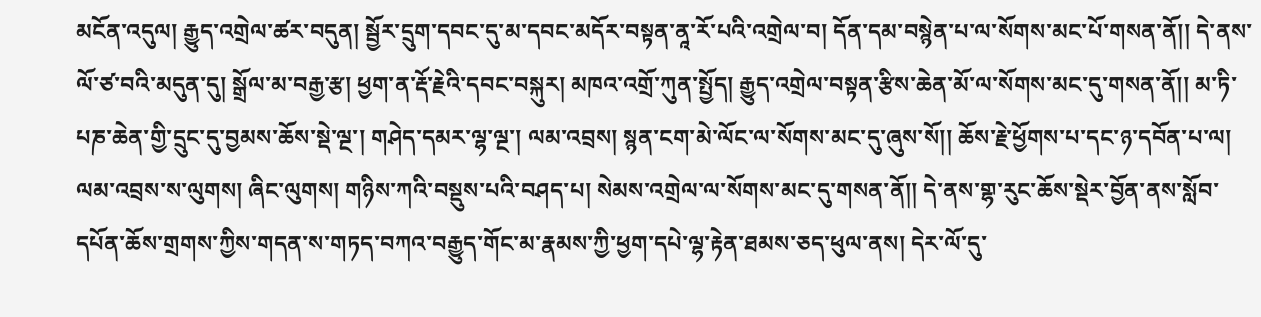མངོན་འདུལ། རྒྱུད་འགྲེལ་ཚར་བདུན། སྦྱོར་དྲུག་དབང་དུ་མ་དབང་མདོར་བསྟན་ནཱ་རོ་པའི་འགྲེལ་བ། དོན་དམ་བསྙེན་པ་ལ་སོགས་མང་པོ་གསན་ནོ།། དེ་ནས་ལོ་ཙ་བའི་མདུན་དུ། སྒྲོལ་མ་བརྒྱ་རྩ། ཕྱག་ན་རྡོ་རྗེའི་དབང་བསྐུར། མཁའ་འགྲོ་ཀུན་སྤྱོད། རྒྱུད་འགྲེལ་བསྟན་རྩིས་ཆེན་མོ་ལ་སོགས་མང་དུ་གསན་ནོ།། མ་ཏི་པཎ་ཆེན་གྱི་དྲུང་དུ་བྱམས་ཆོས་སྡེ་ལྔ་། གཤེད་དམར་ལྷ་ལྔ་། ལམ་འབྲས། སྙན་ངག་མེ་ལོང་ལ་སོགས་མང་དུ་ཞུས་སོ།། ཆོས་རྗེ་ཕྱོགས་པ་དང་ཉ་དབོན་པ་ལ། ལམ་འབྲས་ས་ལུགས། ཞིང་ལུགས། གཉིས་ཀའི་བསྡུས་པའི་བཤད་པ། སེམས་འགྲེལ་ལ་སོགས་མང་དུ་གསན་ནོ།། དེ་ནས་གྷ་རུང་ཆོས་སྡེར་བྱོན་ནས་སློབ་དཔོན་ཆོས་གྲགས་ཀྱིས་གདན་ས་གཏད་བཀའ་བརྒྱུད་གོང་མ་རྣམས་ཀྱི་ཕྱག་དཔེ་ལྷ་རྟེན་ཐམས་ཅད་ཕུལ་ནས། དེར་ལོ་དུ་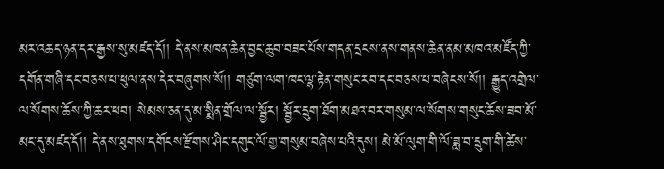མར་འཆད་ཉན་དར་རྒྱས་སུ་མཛད་དོ།། དེ་ནས་མཁན་ཆེན་བྱང་ཆུབ་བཟང་པོས་གདན་དྲངས་ནས་གནས་ཆེན་ནམ་མཁའ་མཛོད་ཀྱི་དགོན་གཞི་དང་བཅས་པ་ཕུལ་ནས་དེར་བཞུགས་སོ།། གཙུག་ལག་ཁང་ལྷ་རྟེན་གསུང་རབ་དང་བཅས་པ་བཞེངས་སོ།། རྒྱུད་འགྲེལ་ལ་སོགས་ཆོས་ཀྱི་ཆར་ཕབ། སེམས་ཅན་དུ་མ་སྨིན་གྲོལ་ལ་སྦྱོར། སྦྱོར་དྲུག་ཐོག་མཐའ་བར་གསུམ་ལ་སོགས་གསུང་ཆོས་ཟབ་མོ་མང་དུ་མཛད་དོ།། དེ་ནས་ཐུགས་དགོངས་རྫོགས་ཤིང་དགུང་ལོ་གྱ་གསུམ་བཞེས་པའི་དུས། མེ་མོ་ལུག་གི་ལོ་ཟླ་བ་དྲུག་གི་ཚེས་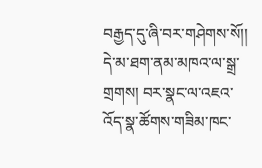བརྒྱད་དུ་ཞི་བར་གཤེགས་སོ།། དེ་མ་ཐག་ནམ་མཁའ་ལ་སྒྲ་གྲགས། བར་སྣང་ལ་འཇའ་འོད་སྣ་ཚོགས་གཟིམ་ཁང་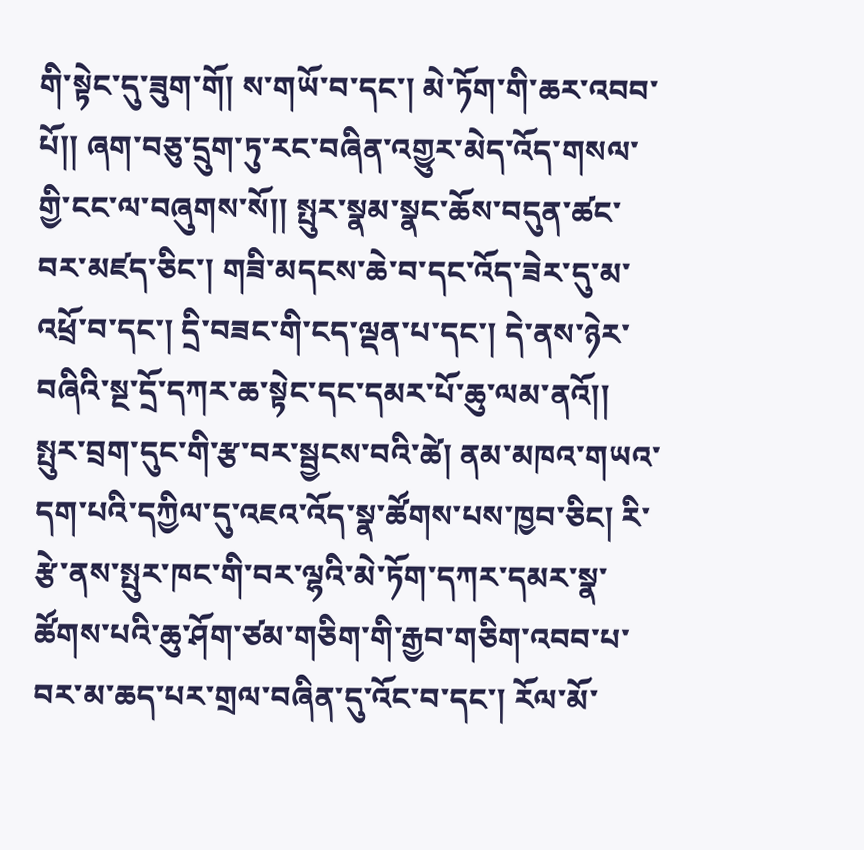གི་སྟེང་དུ་ཟུག་གོ། ས་གཡོ་བ་དང་། མེ་ཏོག་གི་ཆར་འབབ་པོ།། ཞག་བཅུ་དྲུག་ཏུ་རང་བཞིན་འགྱུར་མེད་འོད་གསལ་གྱི་ངང་ལ་བཞུགས་སོ།། སྤུར་སྣམ་སྣང་ཆོས་བདུན་ཚང་བར་མཛད་ཅིང་། གཟི་མདངས་ཆེ་བ་དང་འོད་ཟེར་དུ་མ་འཕྲོ་བ་དང་། དྲི་བཟང་གི་ངད་ལྡན་པ་དང་། དེ་ནས་ཉེར་བཞིའི་སྔ་དྲོ་དཀར་ཆ་སྟེང་དང་དམར་པོ་ཆུ་ལམ་ནའོ།། སྤུར་བྲག་དུང་གི་རྩ་བར་སྦྱངས་བའི་ཚེ། ནམ་མཁའ་གཡའ་དག་པའི་དཀྱིལ་དུ་འཇའ་འོད་སྣ་ཚོགས་པས་ཁྱབ་ཅིང། རི་རྩེ་ནས་སྤུར་ཁང་གི་བར་ལྷའི་མེ་ཏོག་དཀར་དམར་སྣ་ཚོགས་པའི་ཆུ་ཤོག་ཙམ་གཅིག་གི་རྒྱབ་གཅིག་འབབ་པ་བར་མ་ཆད་པར་གྲལ་བཞིན་དུ་འོང་བ་དང་། རོལ་མོ་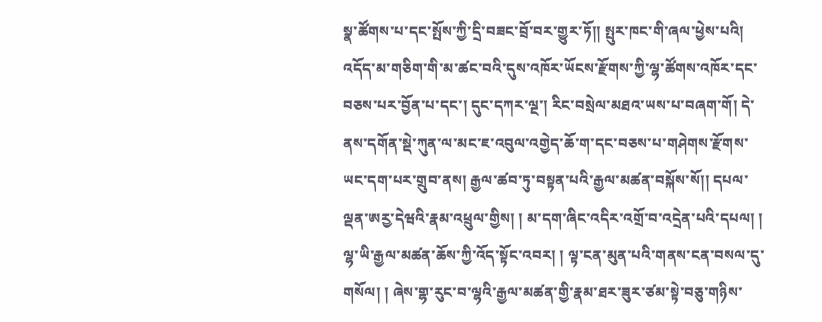སྣ་ཚོགས་པ་དང་སྤོས་ཀྱི་དྲི་བཟང་བྲོ་བར་གྱུར་ཏོ།། སྤུར་ཁང་གི་ཞལ་ཕྱེས་པའི། འདོད་མ་གཅིག་གི་མ་ཚང་བའི་དུས་འཁོར་ཡོངས་རྫོགས་ཀྱི་ལྷ་ཚོགས་འཁོར་དང་བཅས་པར་བྱོན་པ་དང་། དུང་དཀར་ལྔ་། རིང་བསྲེལ་མཐའ་ཡས་པ་བཞག་གོ། དེ་ནས་དགོན་སྡེ་ཀུན་ལ་མང་ཇ་འབུལ་འགྱེད་ཆོ་ག་དང་བཅས་པ་གཤེགས་རྫོགས་ཡང་དག་པར་གྲུབ་ནས། རྒྱལ་ཚབ་ཏུ་བསྟན་པའི་རྒྱལ་མཚན་བསྐོས་སོ།། དཔལ་ལྡན་ཨརྱ་དེཝའི་རྣམ་འཕྲུལ་གྱིས། ། མ་དག་ཞིང་འདིར་འགྲོ་བ་འདྲེན་པའི་དཔལ། ། ལྷ་ཡི་རྒྱལ་མཚན་ཆོས་ཀྱི་འོད་སྟོང་འབར། ། ལྟ་ངན་མུན་པའི་གནས་ངན་བསལ་དུ་གསོལ། ། ཞེས་གྷ་རུང་བ་ལྷའི་རྒྱལ་མཚན་གྱི་རྣམ་ཐར་ཟུར་ཙམ་སྟེ་བཅུ་གཉིས་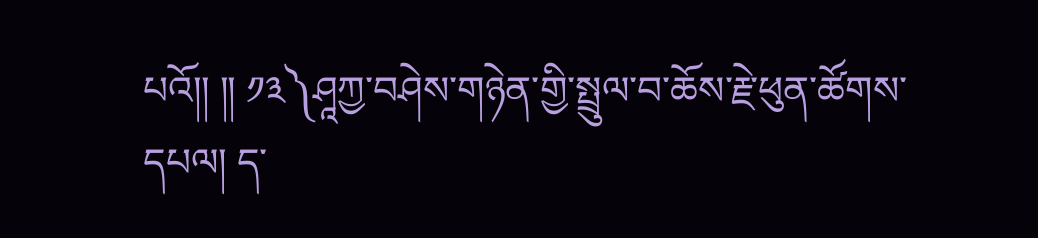པའོ།། ༎ ༡༣༽ཤཱཀྱ་བཤེས་གཉེན་གྱི་སྤྲུལ་བ་ཆོས་རྗེ་ཕུན་ཚོགས་དཔལ། ད་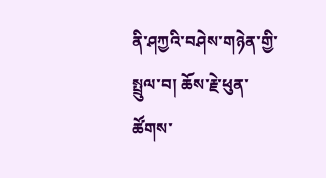ནི་ཤཀྱའི་བཤེས་གཉེན་གྱི་སྤྲུལ་བ། ཆོས་རྗེ་ཕུན་ཚོགས་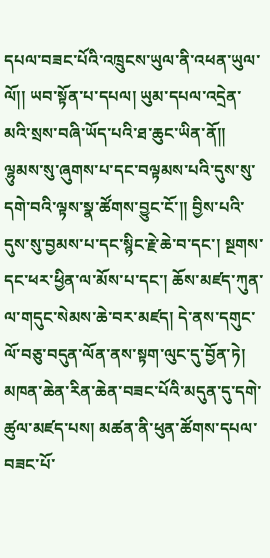དཔལ་བཟང་པོའི་འཁྲུངས་ཡུལ་ནི་འཕན་ཡུལ་ལོ།། ཡབ་སྟོན་པ་དཔལ། ཡུམ་དཔལ་འདྲེན་མའི་སྲས་བཞི་ཡོད་པའི་ཐ་ཆུང་ཡིན་ནོ།། ལྷུམས་སུ་ཞུགས་པ་དང་བལྟམས་པའི་དུས་སུ་དགེ་བའི་ལྟས་སྣ་ཚོགས་བྱུང་ངོ་།། བྱིས་པའི་དུས་སུ་བྱམས་པ་དང་སྙིང་རྗེ་ཆེ་བ་དང་། སྔགས་དང་ཕར་ཕྱིན་ལ་མོས་པ་དང་། ཆོས་མཛད་ཀུན་ལ་གདུང་སེམས་ཆེ་བར་མཛད། དེ་ནས་དགུང་ལོ་བཅུ་བདུན་ལོན་ནས་སྟག་ལུང་དུ་བྱོན་ཏེ། མཁན་ཆེན་རིན་ཆེན་བཟང་པོའི་མདུན་དུ་དགེ་ཚུལ་མཛད་པས། མཚན་ནི་ཕུན་ཚོགས་དཔལ་བཟང་པོ་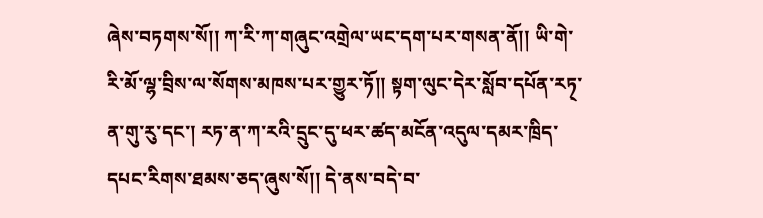ཞེས་བཏགས་སོ།། ཀ་རི་ཀ་གཞུང་འགྲེལ་ཡང་དག་པར་གསན་ནོ།། ཡི་གེ་རི་མོ་ལྷ་བྲིས་ལ་སོགས་མཁས་པར་གྱུར་ཏོ།། སྟག་ལུང་དེར་སློབ་དཔོན་རཏ྄་ན་གུ་རུ་དང་། རཏ་ན་ཀ་རའི་དྲུང་དུ་ཕར་ཚད་མངོན་འདུལ་དམར་ཁྲིད་དཔང་རིགས་ཐམས་ཅད་ཞུས་སོ།། དེ་ནས་བདེ་བ་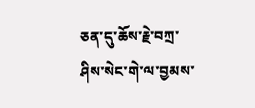ཅན་དུ་ཆོས་རྗེ་བཀྲ་ཤིས་སེང་གེ་ལ་བྱམས་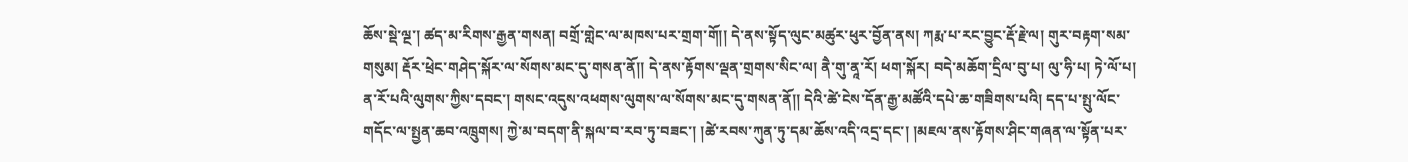ཆོས་སྡེ་ལྔ་། ཚད་མ་རིགས་རྒྱན་གསན། བགྲོ་གླེང་ལ་མཁས་པར་གྲག་གོ།། དེ་ནས་སྟོད་ལུང་མཚུར་ཕུར་བྱོན་ནས། ཀརྨ་པ་རང་བྱུང་རྡོ་རྗེ་ལ། གུར་བརྟག་སམ་གསུམ། རྡོར་ཕྲེང་གཤེད་སྐོར་ལ་སོགས་མང་དུ་གསན་ནོ།། དེ་ནས་རྟོགས་ལྡན་གྲགས་སིང་ལ། ནཻ་གུ་ནཱ་རོ། ཕག་སྐོར། བདེ་མཆོག་དྲིལ་བུ་པ། ལུ་ཧི་པ། ཏེ་ལོ་པ། ན་རོ་པའི་ལུགས་ཀྱིས་དབང་། གསང་འདུས་འཕགས་ལུགས་ལ་སོགས་མང་དུ་གསན་ནོ།། དེའི་ཚེ་ངེས་དོན་རྒྱ་མཚོའི་དཔེ་ཆ་གཟིགས་པའི། དད་པ་སྤུ་ལོང་གདོང་ལ་སྤྱན་ཆབ་འཁྲུགས། ཀྱེ་མ་བདག་ནི་སྐལ་བ་རབ་ཏུ་བཟང་། །ཚེ་རབས་ཀུན་ཏུ་དམ་ཆོས་འདི་འདྲ་དང་། །མཇལ་ནས་རྟོགས་ཤིང་གཞན་ལ་སྟོན་པར་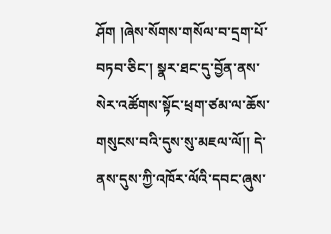ཤོག །ཞེས་སོགས་གསོལ་བ་དྲག་པོ་བཏབ་ཅིང་། སྣར་ཐང་དུ་བྱོན་ནས་སེར་འཚོགས་སྟོང་ཕྲག་ཙམ་ལ་ཆོས་གསུངས་བའི་དུས་སུ་མཇལ་ལོ།། དེ་ནས་དུས་ཀྱི་འཁོར་ལོའི་དབང་ཞུས་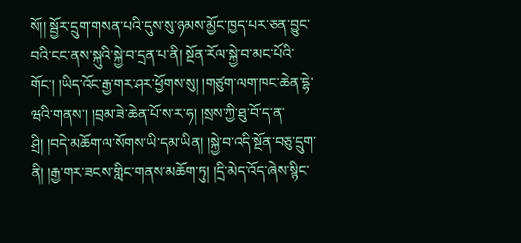སོ།། སྦྱོར་དྲུག་གསན་པའི་དུས་སུ་ཉམས་མྱོང་ཁྱད་པར་ཅན་བྱུང་བའི་ངང་ནས་སྐུའི་སྐྱེ་བ་དྲན་པ་ནི། སྔོན་རོལ་སྐྱེ་བ་མང་པོའི་གོང་། །ཡིད་འོང་རྒྱ་གར་ཤར་ཕྱོགས་སུ། །གཙུག་ལག་ཁང་ཆེན་དྷེ་ཝའི་གནས་། །བྲམ་ཟེ་ཆེན་པོ་ས་ར་ཧ། །སྲས་ཀྱི་ཐུ་བོ་ད་ན་ཤྲི། །བདེ་མཆོག་ལ་སོགས་ཡི་དམ་ཡིན། །སྐྱེ་བ་འདི་སྔོན་བཅུ་དྲུག་ནི། །རྒྱ་གར་ཟངས་གླིང་གནས་མཆོག་ཏུ། །དྲི་མེད་འོད་ཞེས་སྙིང་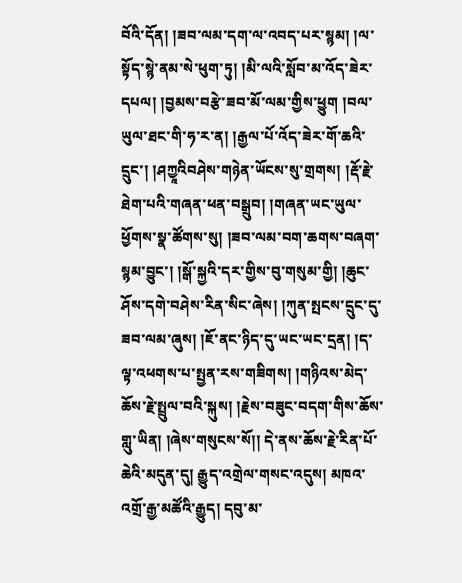བོའི་དོན། །ཟབ་ལམ་དག་ལ་འབད་པར་སྙམ། །ལ་སྟོད་སྙེ་ནམ་སེ་ཕུག་ཏུ། །མི་ལའི་སློབ་མ་འོད་ཟེར་དཔལ། །བྱམས་བརྩེ་ཟབ་མོ་ལམ་གྱིས་ཕྱུག །བལ་ཡུལ་ཐང་གི་ཧ་ར་ན། །རྒྱལ་པོ་འོད་ཟེར་གོ་ཆའི་དྲུང་། །ཤཀྱཱའིབཤེས་གཉེན་ཡོངས་སུ་གྲགས། །རྡོ་རྗེ་ཐེག་པའི་གཞན་ཕན་བསྒྲུབ། །གཞན་ཡང་ཡུལ་ཕྱོགས་སྣ་ཚོགས་སུ། །ཟབ་ལམ་བག་ཆགས་བཞག་སྙམ་བྱུང་། །སྒོ་སྐྱའི་དར་གྱིས་བུ་གསུམ་གྱི། །ཆུང་ཤོས་དགེ་བཤེས་རིན་སིང་ཞེས། །ཀུན་སྤངས་དྲུང་དུ་ཟབ་ལམ་ཞུས། །ཇོ་ནང་ཉིད་དུ་ཡང་ཡང་དྲན། །ད་ལྟ་འཕགས་པ་སྤྱན་རས་གཟིགས། །གཉིའས་མེད་ཆོས་རྗེ་སྤྲུལ་བའི་སྐུས། །རྗེས་བཟུང་བདག་གིས་ཆོས་གླུ་ཡིན། །ཞེས་གསུངས་སོ།། དེ་ནས་ཆོས་རྗེ་རིན་པོ་ཆེའི་མདུན་དུ། རྒྱུད་འགྲེལ་གསང་འདུས། མཁའ་འགྲོ་རྒྱ་མཚོའི་རྒྱུད། དབུ་མ་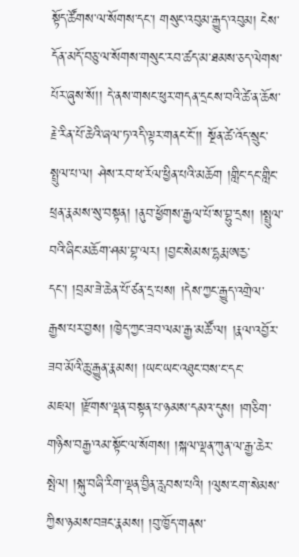སྟོད་ཚོགས་ལ་སོགས་དང་། གསུང་འབུམ་རྒྱུད་འབུམ། ངེས་དོན་མདོ་བཅུ་ལ་སོགས་གསུང་རབ་ཚད་མ་ཐམས་ཅད་ལེགས་པོར་ཞུས་སོ།། དེ་ནས་གསང་ཕུར་གདན་དྲངས་བའི་ཚེ་ན་ཆོས་རྗེ་རིན་པོ་ཆེའི་ཞལ་ཏ་འདི་ལྟར་གནང་ངོ་།། སྔོན་ཚེ་འོད་སྲུང་སྤྲུལ་པ་ལ། ཤེས་རབ་ཕ་རོལ་ཕྱིན་པའི་མཆོག །གླིང་དང་གླིང་ཕྲན་རྣམས་སུ་བསྟན། །ནུབ་ཕྱོགས་རྒྱལ་པོ་ས་བྷུ་དྲས། །སྤྲུལ་བའི་ཞིང་མཆོག་ཤམ་བྷ་ལར། །བྱང་སེམས་དྷརྨ་ཨརྱ་དང་། །བྲམ་ཟེ་ཆེན་པོ་ཙན་དྲ་པས། །དེས་ཀྱང་རྒྱུད་འགྲེལ་རྒྱས་པར་བྱས། །ཁྱེད་ཀྱང་ཟབ་ལམ་རྒྱ་མཚོ་ལ། །རྣལ་འབྱོར་ཟབ་མོའི་ཆུ་རྒྱུན་རྣམས། །ཡང་ཡང་འཐུང་བས་ང་དང་མཇལ། །རྫོགས་ལྡན་བསྟན་པ་ཉམས་དམའ་དུས། །གཅིག་གཉིས་བརྒྱ་འམ་སྟོང་ལ་སོགས། །སྐལ་ལྡན་ཀུན་ལ་རྒྱ་ཆེར་སྤེལ། །སྐུ་བཞི་རིག་ལྡན་བྱིན་རླབས་པའི། །ལུས་ངག་སེམས་ཀྱིས་ཉམས་བཟང་རྣམས། །བུ་ཁྱོད་གནས་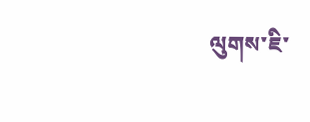ལུགས་ཇི་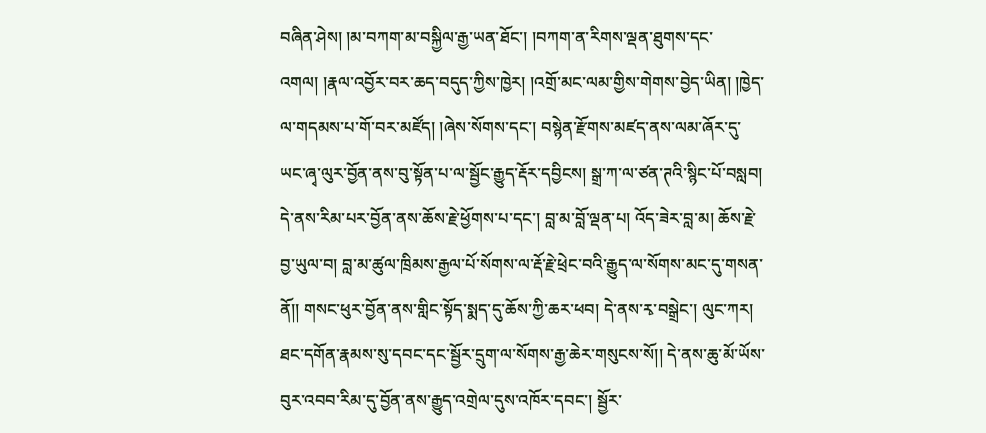བཞིན་ཤེས། །མ་བཀག་མ་བསྐྱིལ་རྒྱ་ཡན་ཐོང་། །བཀག་ན་རིགས་ལྡན་ཐུགས་དང་འགལ། །རྣལ་འབྱོར་བར་ཆད་བདུད་ཀྱིས་ཁྱེར། །འགྲོ་མང་ལམ་གྱིས་གེགས་བྱེད་ཡིན། །ཁྱེད་ལ་གདམས་པ་གོ་བར་མཛོད། །ཞེས་སོགས་དང་། བསྙེན་རྫོགས་མཛད་ནས་ལམ་ཞོར་དུ་ཡང་ཞྭ་ལུར་བྱོན་ནས་བུ་སྟོན་པ་ལ་སྦྱོང་རྒྱུད་རྡོར་དབྱིངས། སྒྲ་ཀ་ལ་ཙན་ཊའི་སྙིང་པོ་བསླབ། དེ་ནས་རིམ་པར་བྱོན་ནས་ཆོས་རྗེ་ཕྱོགས་པ་དང་། བླ་མ་བློ་ལྡན་པ། འོད་ཟེར་བླ་མ། ཆོས་རྗེ་བྱ་ཡུལ་བ། བླ་མ་ཚུལ་ཁྲིམས་རྒྱལ་པོ་སོགས་ལ་རྡོ་རྗེ་ཕྲེང་བའི་རྒྱུད་ལ་སོགས་མང་དུ་གསན་ནོ།། གསང་ཕུར་བྱོན་ནས་གླིང་སྟོད་སྨད་དུ་ཆོས་ཀྱི་ཆར་ཕབ། དེ་ནས་རྭ་བསྒྲེང་། ལུང་ཀར། ཐང་དགོན་རྣམས་སུ་དབང་དང་སྦྱོར་དྲུག་ལ་སོགས་རྒྱ་ཆེར་གསུངས་སོ།། དེ་ནས་ཆུ་མོ་ཡོས་བུར་འབབ་རིམ་དུ་བྱོན་ནས་རྒྱུད་འགྲེལ་དུས་འཁོར་དབང་། སྦྱོར་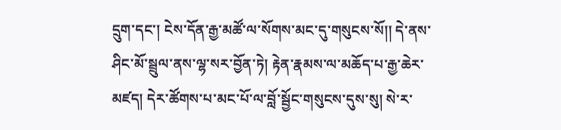དྲུག་དང་། ངེས་དོན་རྒྱ་མཚོ་ལ་སོགས་མང་དུ་གསུངས་སོ།། དེ་ནས་ཤིང་མོ་སྦྲུལ་ནས་ལྷ་སར་བྱོན་ཏེ། རྟེན་རྣམས་ལ་མཆོད་པ་རྒྱ་ཆེར་མཛད། དེར་ཚོགས་པ་མང་པོ་ལ་བློ་སྦྱོང་གསུངས་དུས་སུ། སེ་ར་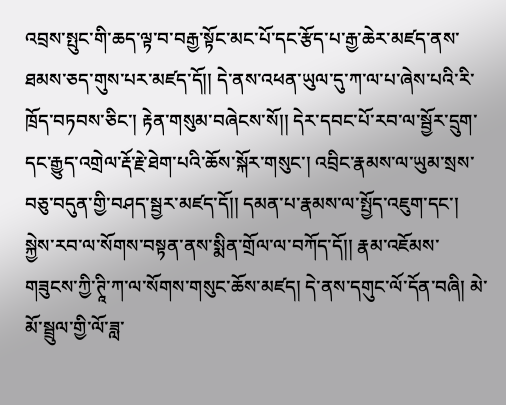འབྲས་སྤུང་གི་ཆད་ལྟ་བ་བརྒྱ་སྟོང་མང་པོ་དང་རྩོད་པ་རྒྱ་ཆེར་མཛད་ནས་ཐམས་ཅད་གུས་པར་མཛད་དོ།། དེ་ནས་འཕན་ཡུལ་དུ་ཀ་ལ་པ་ཞེས་པའི་རི་ཁྲོད་བཏབས་ཅིང་། རྟེན་གསུམ་བཞེངས་སོ།། དེར་དབང་པོ་རབ་ལ་སྦྱོར་དྲུག་དང་རྒྱུད་འགྲེལ་རྡོ་རྗེ་ཐེག་པའི་ཆོས་སྐོར་གསུང་། འབྲིང་རྣམས་ལ་ཡུམ་སྲས་བཅུ་བདུན་གྱི་བཤད་སྦྱར་མཛད་དོ།། དམན་པ་རྣམས་ལ་སྤྱོད་འཇུག་དང་། སྐྱེས་རབ་ལ་སོགས་བསྟན་ནས་སྨིན་གྲོལ་ལ་བཀོད་དོ།། རྣམ་འཇོམས་གཟུངས་ཀྱི་ཊཱི་ཀ་ལ་སོགས་གསུང་ཆོས་མཛད། དེ་ནས་དགུང་ལོ་དོན་བཞི། མེ་མོ་སྦྲུལ་གྱི་ལོ་ཟླ་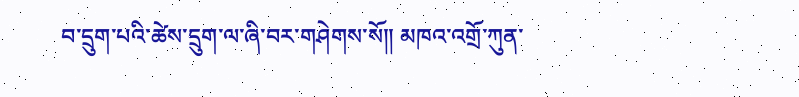བ་དྲུག་པའི་ཚེས་དྲུག་ལ་ཞི་བར་གཤེགས་སོ༎ མཁའ་འགྲོ་ཀུན་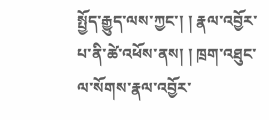སྤྱོད་རྒྱུད་ལས་ཀྱང་། ། རྣལ་འབྱོར་པ་ནི་ཚེ་འཕོས་ནས། ། ཁྲག་འཐུང་ལ་སོགས་རྣལ་འབྱོར་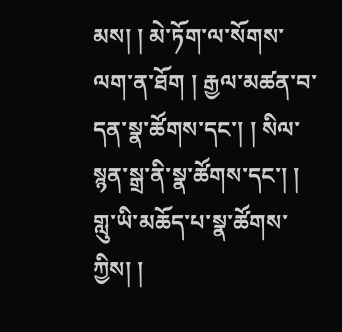མས། ། མེ་ཏོག་ལ་སོགས་ལག་ན་ཐོག ། རྒྱལ་མཚན་བ་དན་སྣ་ཚོགས་དང་། ། སིལ་སྙན་སྒྲ་ནི་སྣ་ཚོགས་དང་། ། གླུ་ཡི་མཆོད་པ་སྣ་ཚོགས་ཀྱིས། །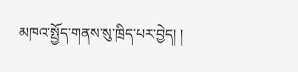མཁའ་སྤྱོད་གནས་སུ་ཁྲིད་པར་བྱེད། །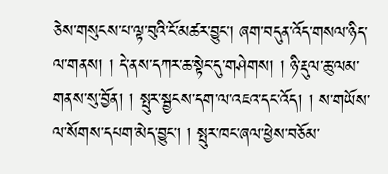ཅེས་གསུངས་པ་ལྟ་བུའི་ངོ་མཚར་བྱུང་། ཞག་བདུན་འོད་གསལ་ཉིད་ལ་གནས། ། དེ་ནས་དཀར་ཆ་སྟེང་དུ་གཤེགས། ། ཉི་རྡུལ་ཆུ་ལམ་གནས་སུ་བྱོན། ། སྤུར་སྦྱངས་དག་ལ་འཇའ་དང་འོད། ། ས་གཡོས་ལ་སོགས་དཔག་མེད་བྱུང་། ། སྤུར་ཁང་ཞལ་ཕྱེས་བཅོམ་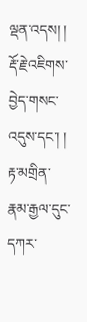ལྡན་འདས། ། རྡོ་རྗེ་འཇིགས་བྱེད་གསང་འདུས་དང་། ། རྟ་མགྲིན་རྣམ་རྒྱལ་དུང་དཀར་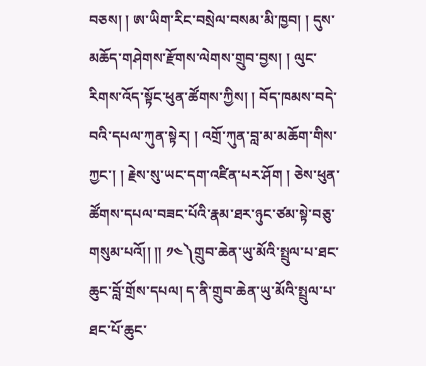བཅས། ། ཨ་ཡིག་རིང་བསྲེལ་བསམ་མི་ཁྱབ། ། དུས་མཆོད་གཤེགས་རྫོགས་ལེགས་གྲུབ་བྱས། ། ལུང་རིགས་འོད་སྟོང་ཕུན་ཚོགས་ཀྱིས། ། བོད་ཁམས་བདེ་བའི་དཔལ་ཀུན་སྟེར། ། འགྲོ་ཀུན་བླ་མ་མཆོག་གིས་ཀྱང་། ། རྗེས་སུ་ཡང་དག་འཛིན་པར་ཤོག ། ཅེས་ཕུན་ཚོགས་དཔལ་བཟང་པོའི་རྣམ་ཐར་ཉུང་ཙམ་སྟེ་བཅུ་གསུམ་པའོ།། ༎ ༡༤༽གྲུབ་ཆེན་ཡུ་མོའི་སྤྲུལ་པ་ཐང་ཆུང་བློ་གྲོས་དཔལ། ད་ནི་གྲུབ་ཆེན་ཡུ་མོའི་སྤྲུལ་པ་ཐང་པོ་ཆུང་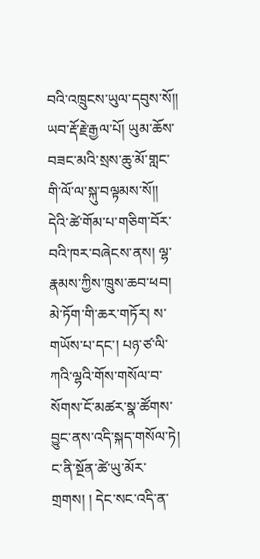བའི་འཁྲུངས་ཡུལ་དབུས་སོ།། ཡབ་རྡོ་རྗེ་རྒྱལ་པོ། ཡུམ་ཆོས་བཟང་མའི་སྲས་ཆུ་མོ་གླང་གི་ལོ་ལ་སྐུ་བལྟམས་སོ།། དེའི་ཚེ་གོམ་པ་གཅིག་བོར་བའི་ཁར་བཞེངས་ནས། ལྷ་རྣམས་ཀྱིས་ཁྲུས་ཆབ་ཕབ། མེ་ཏོག་གི་ཆར་གཏོར། ས་གཡོས་པ་དང་། པཉ་ཙ་ལི་ཀའི་ལྷའི་གོས་གསོལ་བ་སོགས་ངོ་མཚར་སྣ་ཚོགས་བྱུང་ནས་འདི་སྐད་གསོལ་ཏེ། ང་ནི་སྔོན་ཚེ་ཡུ་མོར་གྲགས། ། དེང་སང་འདི་ན་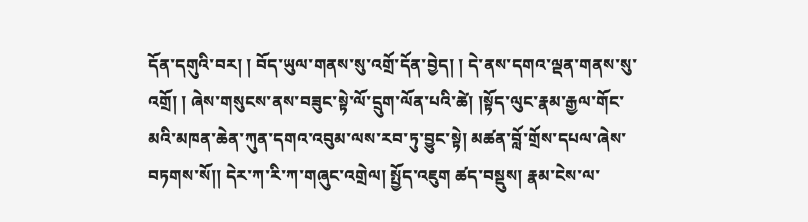དོན་དགུའི་བར། ། བོད་ཡུལ་གནས་སུ་འགྲོ་དོན་བྱེད། ། དེ་ནས་དགའ་ལྡན་གནས་སུ་འགྲོ། ། ཞེས་གསུངས་ནས་བཟུང་སྟེ་ལོ་དྲུག་ལོན་པའི་ཚེ། །སྟོད་ལུང་རྣམ་རྒྱལ་གོང་མའི་མཁན་ཆེན་ཀུན་དགའ་འབུམ་ལས་རབ་ཏུ་བྱུང་སྟེ། མཚན་བློ་གྲོས་དཔལ་ཞེས་བཏགས་སོ།། དེར་ཀ་རི་ཀ་གཞུང་འགྲེལ། སྤྱོད་འཇུག ཚད་བསྡུས། རྣམ་ངེས་ལ་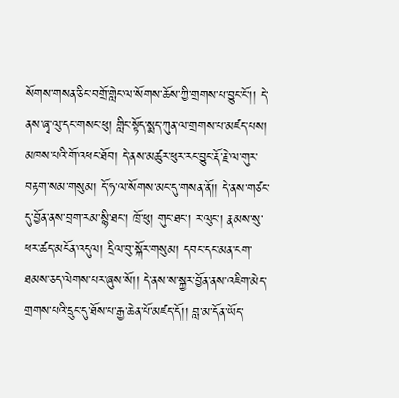སོགས་གསན་ཅིང་བགྲོ་གླེང་ལ་སོགས་ཆོས་ཀྱི་གྲགས་པ་བྱུང་ངོ་།། དེ་ནས་ཞྭ་ལུ་དང་གསང་ཕུ། གླིང་སྟོད་སྨད་ཀུན་ལ་གྲགས་པ་མཛད་པས། མཁས་པའི་གོ་འཕང་ཐོབ། དེ་ནས་མཚུར་ཕུར་རང་བྱུང་རྡོ་རྗེ་ལ་གུར་བརྟག་སམ་གསུམ། དོ་ཧ་ལ་སོགས་མང་དུ་གསན་ནོ།། དེ་ནས་གཙང་དུ་བྱོན་ནས་བྲག་རམ་སྙི་ཐང་། ཁྲོ་ཕུ། གུང་ཐང་། ར་ལུང་། རྣམས་སུ་ཕར་ཚད་མངོན་འདུལ། དྲིལ་བུ་སྐོར་གསུམ། དབང་དང་མན་ངག་ཐམས་ཅད་ལེགས་པར་ཞུས་སོ།། དེ་ནས་ས་སྐྱར་བྱོན་ནས་འཇིག་མེད་གྲགས་པའི་དྲུང་དུ་ཐོས་པ་རྒྱ་ཆེན་པོ་མཛད་དོ།། བླ་མ་དོན་ཡོད་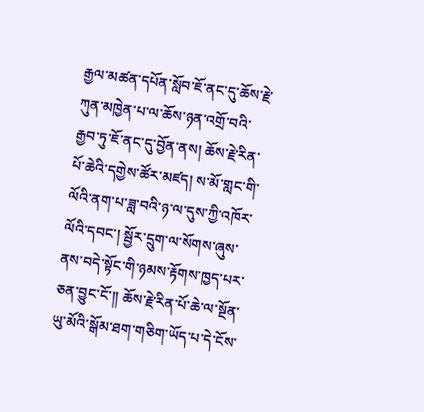རྒྱལ་མཚན་དཔོན་སློབ་ཇོ་ནང་དུ་ཆོས་རྗེ་ཀུན་མཁྱེན་པ་ལ་ཆོས་ཉན་འགྲོ་བའི་རྒྱབ་ཏུ་ཇོ་ནང་དུ་བྱོན་ནས། ཆོས་རྗེ་རིན་པོ་ཆེའི་དགྱེས་ཚོར་མཛད། ས་མོ་གླང་གི་ལོའི་ནག་པ་ཟླ་བའི་ཉ་ལ་དུས་ཀྱི་འཁོར་ལོའི་དབང་། སྦྱོར་དྲུག་ལ་སོགས་ཞུས་ནས་བདེ་སྟོང་གི་ཉམས་རྟོགས་ཁྱད་པར་ཅན་བྱུང་ངོ་།། ཆོས་རྗེ་རིན་པོ་ཆེ་ལ་སྔོན་ཡུ་མོའི་སྒོམ་ཐག་གཅིག་ཡོད་པ་དེ་ངོས་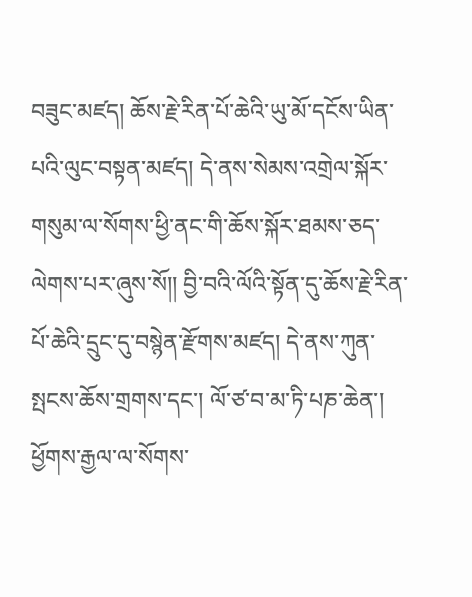བཟུང་མཛད། ཆོས་རྗེ་རིན་པོ་ཆེའི་ཡུ་མོ་དངོས་ཡིན་པའི་ལུང་བསྟན་མཛད། དེ་ནས་སེམས་འགྲེལ་སྐོར་གསུམ་ལ་སོགས་ཕྱི་ནང་གི་ཆོས་སྐོར་ཐམས་ཅད་ལེགས་པར་ཞུས་སོ།། བྱི་བའི་ལོའི་སྟོན་དུ་ཆོས་རྗེ་རིན་པོ་ཆེའི་དྲུང་དུ་བསྙེན་རྫོགས་མཛད། དེ་ནས་ཀུན་སྤངས་ཆོས་གྲགས་དང་། ལོ་ཙ་བ་མ་ཏི་པཎ་ཆེན་། ཕྱོགས་རྒྱལ་ལ་སོགས་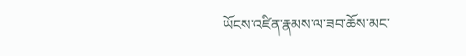ཡོངས་འཛིན་རྣམས་ལ་ཟབ་ཆོས་མང་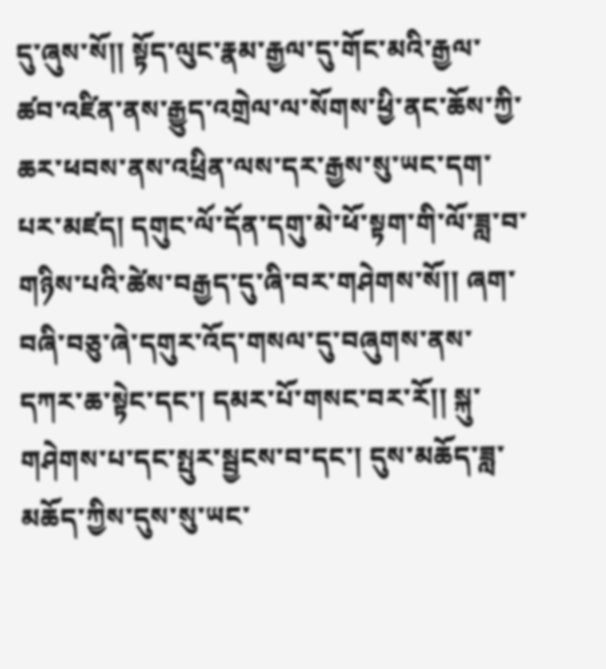དུ་ཞུས་སོ།། སྟོད་ལུང་རྣམ་རྒྱལ་དུ་གོང་མའི་རྒྱལ་ཚབ་འཛིན་ནས་རྒྱུད་འགྲེལ་ལ་སོགས་ཕྱི་ནང་ཆོས་ཀྱི་ཆར་ཕབས་ནས་འཕྲིན་ལས་དར་རྒྱས་སུ་ཡང་དག་པར་མཛད། དགུང་ལོ་དོན་དགུ་མེ་ཕོ་སྟག་གི་ལོ་ཟླ་བ་གཉིས་པའི་ཚེས་བརྒྱད་དུ་ཞི་བར་གཤེགས་སོ།། ཞག་བཞི་བཅུ་ཞེ་དགུར་འོད་གསལ་དུ་བཞུགས་ནས་དཀར་ཆ་སྟེང་དང་། དམར་པོ་གསང་བར་རོ།། སྐུ་གཤེགས་པ་དང་སྤུར་སྦྱངས་བ་དང་། དུས་མཆོད་ཟླ་མཆོད་ཀྱིས་དུས་སུ་ཡང་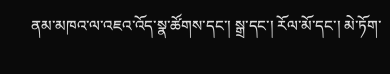ནམ་མཁའ་ལ་འཇའ་འོད་སྣ་ཚོགས་དང་། སྒྲ་དང་། རོལ་མོ་དང་། མེ་ཏོག་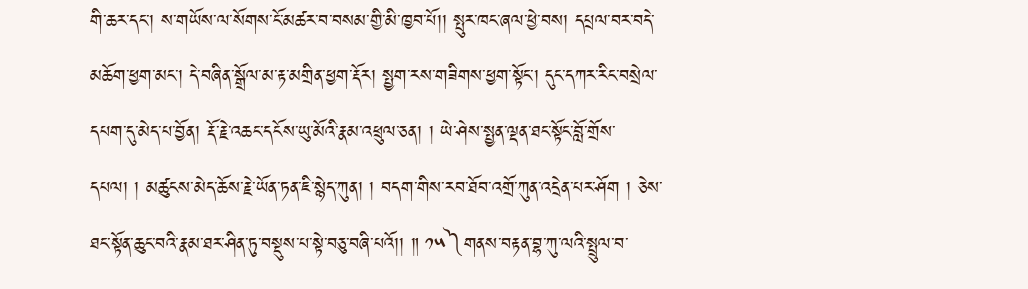གི་ཆར་དང་། ས་གཡོས་ལ་སོགས་ངོ་མཚར་བ་བསམ་གྱི་མི་ཁྱབ་པོ།། སྤུར་ཁང་ཞལ་ཕྱེ་བས། དཔྲལ་བར་བདེ་མཆོག་ཕྱག་མང་། དེ་བཞིན་སྒྲོལ་མ་རྟ་མགྲིན་ཕྱག་རྡོར། སྤྱག་རས་གཟིགས་ཕྱག་སྟོང་། དུང་དཀར་རིང་བསྲེལ་དཔག་དུ་མེད་པ་བྱོན། རྡོ་རྗེ་འཆང་དངོས་ཡུ་མོའི་རྣམ་འཕྲུལ་ཅན། ། ཡེ་ཤེས་སྤྱན་ལྡན་ཐང་སྟོང་བློ་གྲོས་དཔལ། ། མཚུངས་མེད་ཆོས་རྗེ་ཡོན་ཏན་ཇི་སྙེད་ཀུན། ། བདག་གིས་རབ་ཐོབ་འགྲོ་ཀུན་འདྲེན་པར་ཤོག ། ཅེས་ཐང་སྟོན་ཆུང་བའི་རྣམ་ཐར་ཤིན་ཏུ་བསྡུས་པ་སྟེ་བཅུ་བཞི་པའོ།། ༎ ༡༥༽གནས་བརྟན་བྷ་ཀུ་ལའི་སྤྲུལ་བ་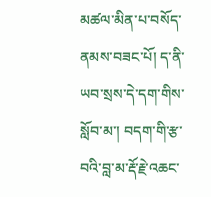མཚལ་མིན་པ་བསོད་ནམས་བཟང་པོ། ད་ནི་ཡབ་སྲས་དེ་དག་གིས་སློབ་མ་། བདག་གི་རྩ་བའི་བླ་མ་རྡོ་རྗེ་འཆང་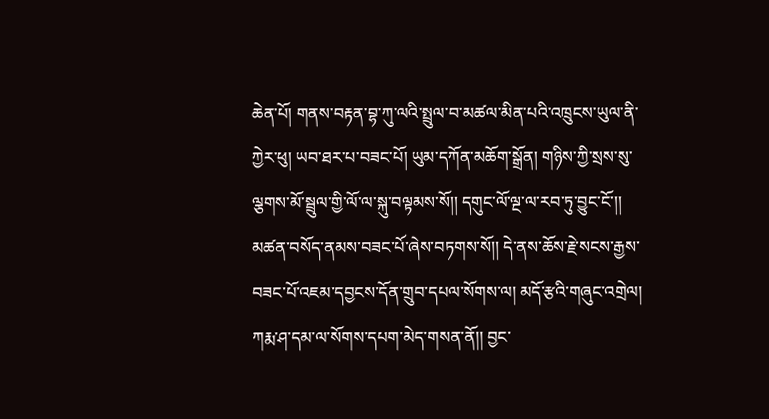ཆེན་པོ། གནས་བརྟན་བྷ་ཀུ་ལའི་སྤྲུལ་བ་མཚལ་མིན་པའི་འཁྲུངས་ཡུལ་ནི་ཀྱེར་ཕུ། ཡབ་ཐར་པ་བཟང་པོ། ཡུམ་དཀོན་མཆོག་སྒྲོན། གཉིས་ཀྱི་སྲས་སུ་ལྕགས་མོ་སྦྲུལ་གྱི་ལོ་ལ་སྐུ་བལྟམས་སོ།། དགུང་ལོ་ལྔ་ལ་རབ་ཏུ་བྱུང་ངོ་།། མཚན་བསོད་ནམས་བཟང་པོ་ཞེས་བཏགས་སོ།། དེ་ནས་ཆོས་རྗེ་སངས་རྒྱས་བཟང་པོ་འཇམ་དབྱངས་དོན་གྲུབ་དཔལ་སོགས་ལ། མདོ་རྩའི་གཞུང་འགྲེལ། ཀརྨ་ཤ་དམ་ལ་སོགས་དཔག་མེད་གསན་ནོ།། བྱང་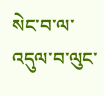སེང་བ་ལ་འདུལ་བ་ལུང་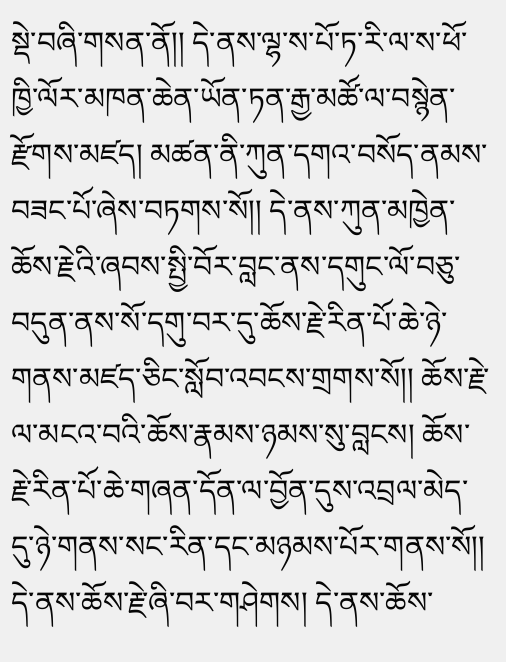སྡེ་བཞི་གསན་ནོ།། དེ་ནས་ལྷ་ས་པོ་ཏ་རི་ལ་ས་ཕོ་ཁྱི་ལོར་མཁན་ཆེན་ཡོན་ཏན་རྒྱ་མཚོ་ལ་བསྙེན་རྫོགས་མཛད། མཚན་ནི་ཀུན་དགའ་བསོད་ནམས་བཟང་པོ་ཞེས་བཏགས་སོ།། དེ་ནས་ཀུན་མཁྱེན་ཆོས་རྗེའི་ཞབས་སྤྱི་བོར་བླང་ནས་དགུང་ལོ་བཅུ་བདུན་ནས་སོ་དགུ་བར་དུ་ཆོས་རྗེ་རིན་པོ་ཆེ་ཉེ་གནས་མཛད་ཅིང་སློབ་འབངས་གྲགས་སོ།། ཆོས་རྗེ་ལ་མངའ་བའི་ཆོས་རྣམས་ཉམས་སུ་བླངས། ཆོས་རྗེ་རིན་པོ་ཆེ་གཞན་དོན་ལ་བྱོན་དུས་འབྲལ་མེད་དུ་ཉེ་གནས་སང་རིན་དང་མཉམས་པོར་གནས་སོ།། དེ་ནས་ཆོས་རྗེ་ཞི་བར་གཤེགས། དེ་ནས་ཆོས་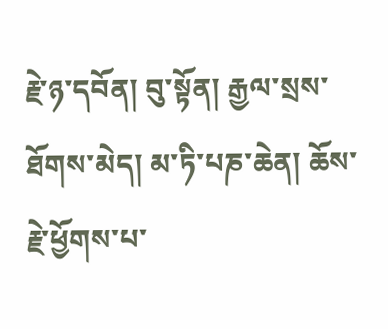རྗེ་ཉ་དབོན། བུ་སྟོན། རྒྱལ་སྲས་ཐོགས་མེད། མ་ཏི་པཎ་ཆེན། ཆོས་རྗེ་ཕྱོགས་པ་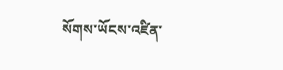སོགས་ཡོངས་འཛིན་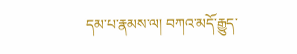དམ་པ་རྣམས་ལ། བཀའ་མདོ་རྒྱུད་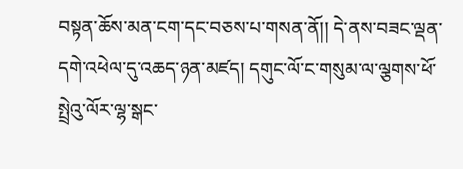བསྟན་ཆོས་མན་ངག་དང་བཅས་པ་གསན་ནོ།། དེ་ནས་བཟང་ལྡན་དགེ་འཕེལ་དུ་འཆད་ཉན་མཛད། དགུང་ལོ་ང་གསུམ་ལ་ལྕགས་ཕོ་སྤྲེའུ་ལོར་ལྷ་སྒང་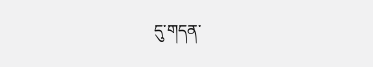དུ་གདན་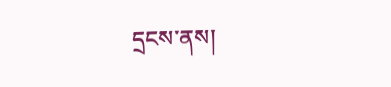དྲངས་ནས།